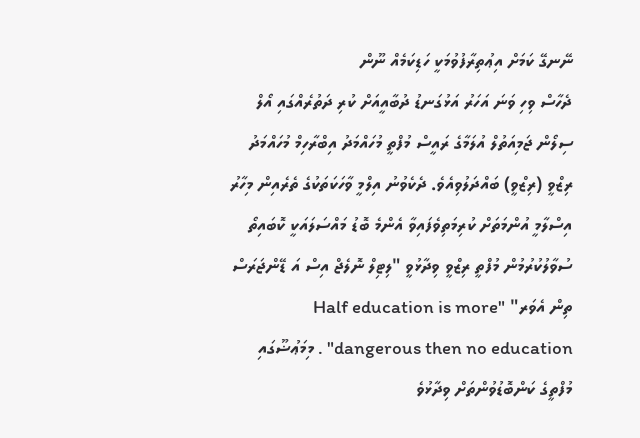ނޭނގޭ ކަމަށް އިޢުތިރާފުވުމަކީ ހަޑިކަމެއް ނޫން
ދެހާސް ވިހި ވަނަ އަހަރު އަޅުގަނޑު ދުބާއީއަށް ކުރި ދަތުރެއްގައި އޯލް ސިލޯން ޖަމިއަތުލް އުލަމާގެ ރައީސް މުފްތީ މުހައްމަދު އިބްރާހިމް މުހައްމަދު ރިޒްވީ (ރިޒްވީ) ބައްދަލުވިއެވެ. ދެކެވުނު އިލްމީ ވާހަކަތަކުގެ ތެރެއިން މިހާރު އިސްލާމީ އުންމަތަށް ކުރިމަތިވެފައިވާ އެންމެ ބޮޑު މައްސަލައަކީ ކޮބައިތޯ ސުވާލުކުރުމުން މުފްތީ ރިޒްވީ ވިދާޅުވީ "ލިޓިލް ނޮލެޖް އިސް އަ ޑޭންޖަރަސް ތިން އެވަރ" "Half education is more dangerous then no education" . މިމަޢުޟޫގައި މުފްތީގެ ކަންބޮޑުވުންތަށް ވިދާޅުވެ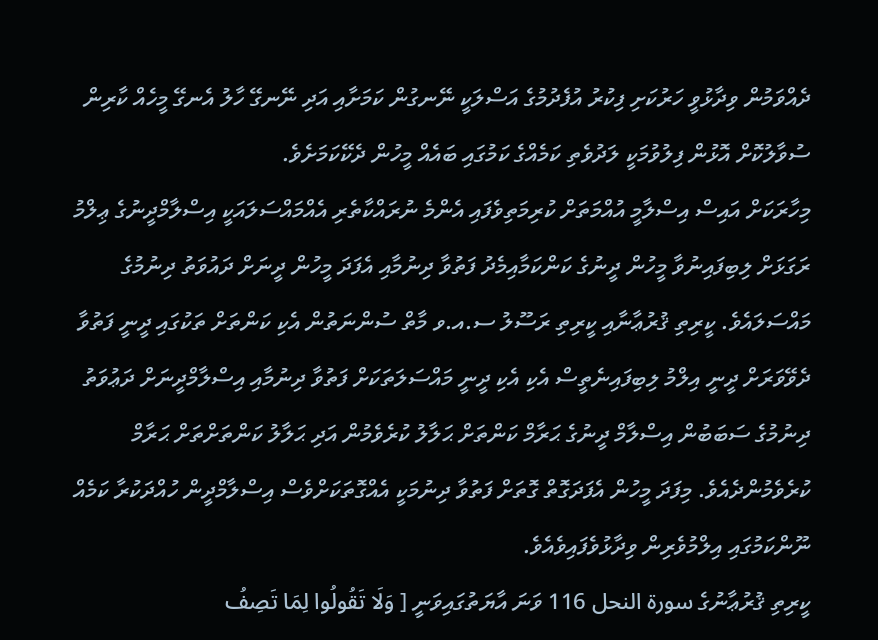ދެއްވަމުން ވިދާޅުވީ ހަރުކަށި ފިކުރު އުފެދުމުގެ އަސްލަކީ ނޭނގުން ކަމަށާއި އަދި ނޭނގޭ ހާލު އެނގޭ މީހެއް ކާރިން ސުވާލުކޮށް އޮޅުން ފިލުވުމަކީ ލަދުވެތި ކަމެއްގެ ކަމުގައި ބައެއް މީހުން ދެކޭކަމަށެވެ.
މިހާރަކަށް އައިސް އިސްލާމީ އުއްމަތަށް ކުރިމަތިވެފައި އެންމެ ނުރައްކާތެރި އެއްމައްސަލައަކީ އިސްލާމްދީނުގެ ޢިލްމު ރަގަޅަށް ލިބިފައިނުވާ މީހުން ދީނުގެ ކަންކަމާއިމެދު ފަތުވާ ދިނުމާއި އެފަދަ މީހުން ދީނަށް ދައުވަތު ދިނުމުގެ މައްސަލައެވެ. ކީރިތި ޤުރުޢާނާއި ކީރިތި ރަސޫލު ސ.އ.ވ މާތް ސުންނަތުން އެކި ކަންތަށް ތަކުގައި ދީނީ ފަތުވާ ދެވޭވަރަށް ދީނީ އިލްމު ލިބިފައިނެތީސް އެކި އެކި ދީނީ މައްސަލަތަކަށް ފަތުވާ ދިނުމާއި އިސްލާމްދީނަށް ދަޢުވަތު ދިނުމުގެ ސަބަބުން އިސްލާމް ދީނުގެ ޙަރާމް ކަންތަށް ޙަލާލު ކުރެވެމުން އަދި ޙަލާލު ކަންތަށްތަށް ޙަރާމް ކުރެވެމުންދެއެވެ. މިފަދަ މީހުން އެފަދަގޮތް ގޮތަށް ފަތުވާ ދިނުމަކީ އެއްގޮތަކަށްވެސް އިސްލާމްދީން ހުއްދަކުރާ ކަމެއް ނޫންކަމުގައި އިލްމުވެރިން ވިދާޅުވެފައިވެއެވެ.
ކީރިތި ޤުރުޢާނުގެ سورة النحل 116 ވަނަ އާޔަތުގައިވަނީ [ وَلَا تَقُولُوا لِمَا تَصِفُ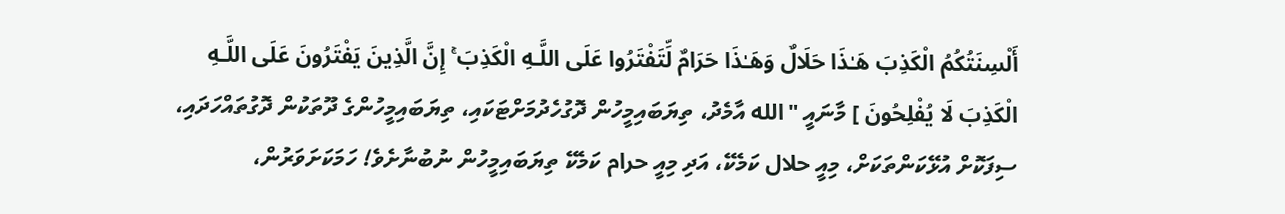أَلْسِنَتُكُمُ الْكَذِبَ هَـٰذَا حَلَالٌ وَهَـٰذَا حَرَامٌ لِّتَفْتَرُوا عَلَى اللَّـهِ الْكَذِبَ ۚ إِنَّ الَّذِينَ يَفْتَرُونَ عَلَى اللَّـهِ الْكَذِبَ لَا يُفْلِحُونَ ] މާނައީ "الله އާމެދު، ތިޔަބައިމީހުން ދޮގުހެދުމަށްޓަކައި، ތިޔަބައިމީހުންގެ ދޫތަކުން ދޮގުތައްހަދައި، ސިފަކޮށް އުޅޭކަންތަކަށް، މިއީ حلال ކަމެކޭ، އަދި މިއީ حرام ކަމެކޭ ތިޔަބައިމީހުން ނުބުނާށެވެ! ހަމަކަށަވަރުން،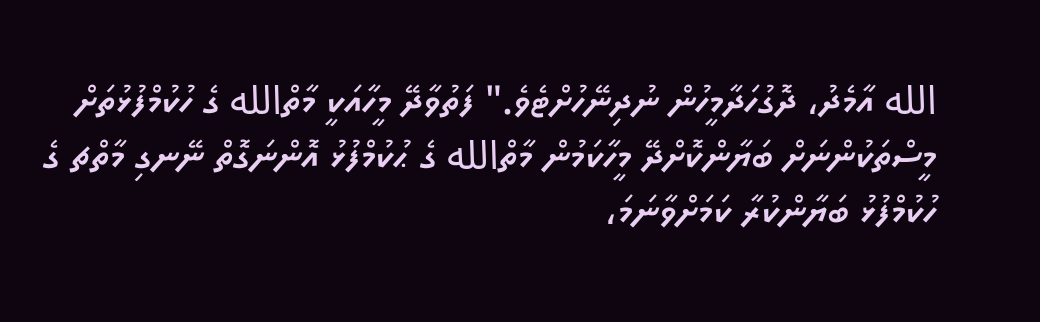الله އާމެދު، ދޮގުހަދާމީހުން ނުދިނޭހުށްޓެވެ." ފަތުވާދޭ މީހާއަކީ މާތްالله ގެ ހުކުމްފުޅުތަށް މީސްތަކުންނަށް ބަޔާންކޮށްދޭ މީހާކަމުން މާތްالله ގެ ޙުކުމްފުޅު އޮންނަގޮތް ނޭނގި މާތްޗ ގެ ހުކުމްފުޅު ބަޔާންކުރާ ކަމަށްވާނަމަ،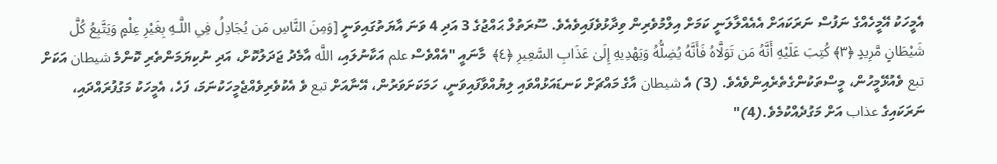އެމީހަކު އޭމީހެއްގެ ނަފުސް ނަރަކައަށް އެއެއްލާލަނީ ކަމަށް އިލްމުވެރިން ވިދާޅުވެފައިވެއެވެ. ސޫރަތުލް ޙައްޖުގެ 3 އަދި 4 ވަނަ އާޔަތުގައިވަނީ [وَمِنَ النَّاسِ مَن يُجَادِلُ فِي اللَّـهِ بِغَيْرِ عِلْمٍ وَيَتَّبِعُ كُلَّ شَيْطَانٍ مَّرِيدٍ ﴿٣﴾ كُتِبَ عَلَيْهِ أَنَّهُ مَن تَوَلَّاهُ فَأَنَّهُ يُضِلُّهُ وَيَهْدِيهِ إِلَىٰ عَذَابِ السَّعِيرِ ﴿٤﴾  މާނައީ "އެއްވެސް علم އަކާނުލައި، اللَّه އާމެދު ޖަދަލުކޮށް، އަދި ނުކިޔަމަންތެރި ކޮންމެ شيطان އަކަށް تبع ވެއުޅޭމީހުން، މީސްތަކުންގެތެރެއިންވެއެވެ. (3) އެ شيطان އާގެ މައްޗަށް ކަނޑައަޅުއްވައި ލިޔުއްވާފައިވަނީ، ހަމަކަށަވަރުން، އޭނާއަށް تبع ވެ އެކުވެރިވެއްޖެމީހަކުނަމަ، ފަހެ، އެމީހަކު މަގުފުރައްދައި، ނަރަކައިގެ عذاب އަށް މަގުދެއްކުމެވެ.(4)"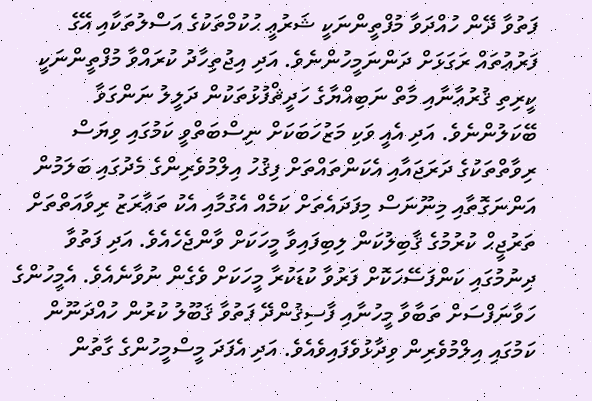ފަތުވާ ދޭން ހުއްދަވާ މުފްތީންނަކީ ޝަރުޢީ ޙުކުމްތަކުގެ އަސްލުތަކާއި އޭގެ ފަރުޢުތައް ރަގަޅަށް ދަންނަމީހުންނެވެ. އަދި އިޖުތިހާދު ކުރައްވާ މުފްތީންނަކީ ކީރިތި ޤުރުޢާނާއި މާތް ނަބިއްޔާގެ ހަދީޘްފުޅުތަކުން ދަލީލު ނަންގަވާ ބޭކަލުންނެވެ. އަދި އެއީ ވަކި މަޒުހަބަކަށް ނިސްބަތްވީ ކަމުގައި ވިޔަސް ރިވާތްތަކުގެ ދަރަޖައާއި އެކަންތައްތަށް ފިޤުހު އިލްމުވެރިންގެ މެދުގައި ބަލަމުން އަންނަގޮތާއި މިނޫނަސް މިފަދައެތަށް ކަމެއް އެގުމާއި އެކު ތަޢާރަޒު ރިވާއަތްތަށް ތަރުޖީޙް ކުރުމުގެ ޤާބިލުކަން ލިބިފައިވާ މީހަކަށް ވާންޖެހެއެވެ. އަދި ފަތުވާ ދިނުމުގައި ކަންފަސޭހަކޮށް ފަރުވާ ކުޑަކުރާ މީހަކަށް ވެގެން ނުވާނެއެވެ. އެމީހުންގެ ހަވާނަފްސަށް ތަބާވާ މީހުނާއި ފާސިޤުންދޭ ފަތުވާ ޤަބޫލު ކުރުން ހުއްދަނޫން ކަމުގައި އިލްމުވެރިން ވިދާޅުވެފައިވެއެވެ. އަދި އެފަދަ މީސްމީހުންގެ ގާތުން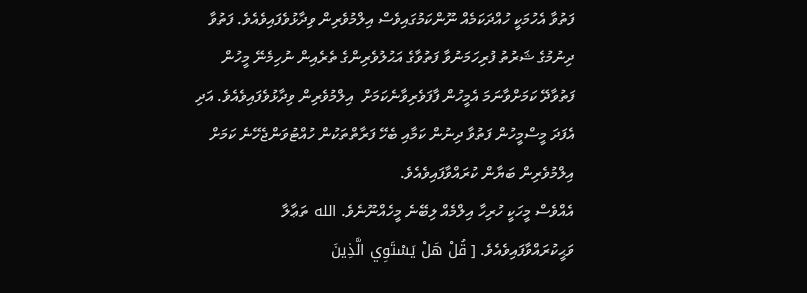ފަތުވާ އެހުމަކީ ހުއްދަކަމެއް ނޫންކަމުގައިވެސް އިލްމުވެރިން ވިދާޅުވެފައިވެއެވެ. ފަތުވާ ދިނުމުގެ ޝަރުތު ފުރިހަމަނުވާ ފަތުވާގެ އަޙުލުވެރިންގެ ތެރެއިން ނުހިމެނޭ މީހުން ފަތުވާދޭ ކަމަށްވާނަމަ އެމީހުން ފާފަވެރިވާނެކަމަށް  އިލްމުވެރިން ވިދާޅުވެފައިވެއެވެ. އަދި އެފަދަ މީސްމީހުން ފަތުވާ ދިނުން ކަމާއި ބެހޭ ފަރާތްތަކުން ހުއްޓުވަންޖެހޭނެ ކަމަށް އިލްމުވެރިން ބަޔާން ކުރައްވާފައިވެއެވެ.
އެއްވެސް މީހަކީ ހުރިހާ އިލްމެއް ލިބޭނެ މީހެއްނޫނެވެ. الله ތަޢާލާ ވަޙީކުރައްވާފައިވެއެވެ. [ قُلْ هَلْ يَسْتَوِي الَّذِينَ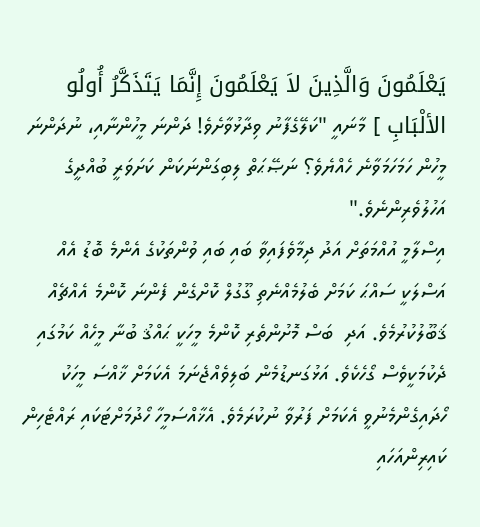يَعْلَمُونَ وَالَّذِينَ لاَ يَعْلَمُونَ إِنَّمَا يَتَذَكَّرُ أُولُو الألْبَابِ ] މާނައީ "ކަލޭގެފާނު ވިދާޅުވާށެވެ! ދަންނަ މީހުންނާއި، ނުދަންނަ މީހުން ހަމަހަމަވާނެ ހެއްޔެވެ؟ ނަޞޭޙަތް ލިބިގަންނަކަން ކަށަވަރީ ބުއްދީގެ އަހުލުވެރިންނެވެ."
އިސްލާމީ އުއްމަތަށް އަދު ދިމާވެފައިވާ ބައި ބައި ވުންތަކުގެ އެންމެ ބޮޑު އެއް އަސްލަކީ ސައްޙަ ކަމަށް ބެލުމެއްނެތި ގޫގުލް ކޮށްގެން ފެންނަ ކޮންމެ އެއްޗެއް ޤަބޫލުކުރުމެވެ. އަދި  ބަސް މޮށުންތެރި ކޮންމެ މީހަކީ ޙައްޤު ބުނާ މީހެއް ކަމުގައި ދެކުމަކީވެސް ގޯހެކެވެ. އަޅުގަނޑުމެން ބަލިވެއްޖެނަމަ އެކަމަށް ޚާއްސަ މީހަކު ހޯދައިގެންމެނުވީ އެކަމަށް ފަރުވާ ނުކުރަމެވެ. އެޚާއްސަމީހާ ހޯދުމަށްޓަކައި ރައްޓެހިން ކައިރިންއަހައި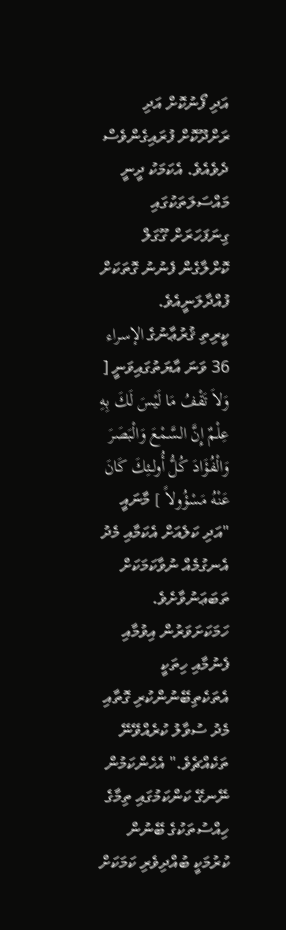އަދި ފޯނުކޮށް އަދި ރަށްދޫކޮށް ފުރައިގެންވެސް ދެވެއެވެ. އެކަމަކު ދީނީ މައްސަލަތަކުގައި ގިނަފަހަރަށް ގޫގަލް ކޮށްލާގެން ފެނުނު ގޮތަކަށް ފުއްދާލަނީއެވެ.
ކީރިތި ޤުރުޢާނުގެ الإسراء 36 ވަނަ އާޔަތުގައިވަނީ [ وَلاَ تَقْفُ مَا لَيْسَ لَكَ بِهِ عِلْمٌ إِنَّ السَّمْعَ وَالْبَصَرَ وَالْفُؤَادَ كُلُّ أُولـئِكَ كَانَ عَنْهُ مَسْؤُولاً ] މާނައީ "އަދި ކަލެއަށް އެކަމާއި މެދު އެނގުމެއް ނުވާކަމަކަށް ތަބަޢަނުވާށެވެ. ހަމަކަށަވަރުން އިވުމާއި ފެނުމާއި ހިތަކީ އެތަކެތިބޭނުންކުރި ގޮތާއި މެދު ސުވާލު ކުރެއްވޭނޭ ތަކެއްޗެވެ." އެހެންކަމުން ނޭނގޭ ކަންކަމުގައި ތިމާގެ ހިއްސުތަކުގެ ބޭނުން ކުރުމަކީ ބުއްދިވެރި ކަމަކަށް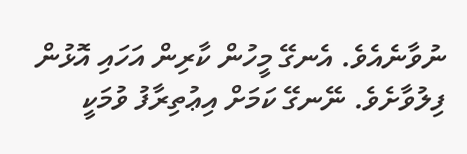ނުވާނެއެވެ. އެނގޭ މީހުން ކާރިން އަހައި އޮޅުން ފިލުވާށެވެ. ނޭނގޭ ކަމަށް އިޢުތިރާފު ވުމަކީ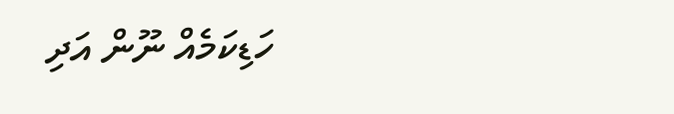ހަޑިކަމެއް ނޫން އަދި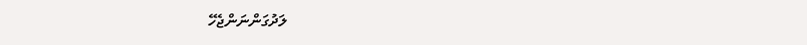ލަދުގަންނަންޖެހޭ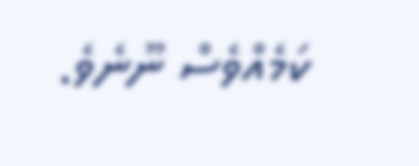ކަމެއްވެސް ނޫނެވެ.